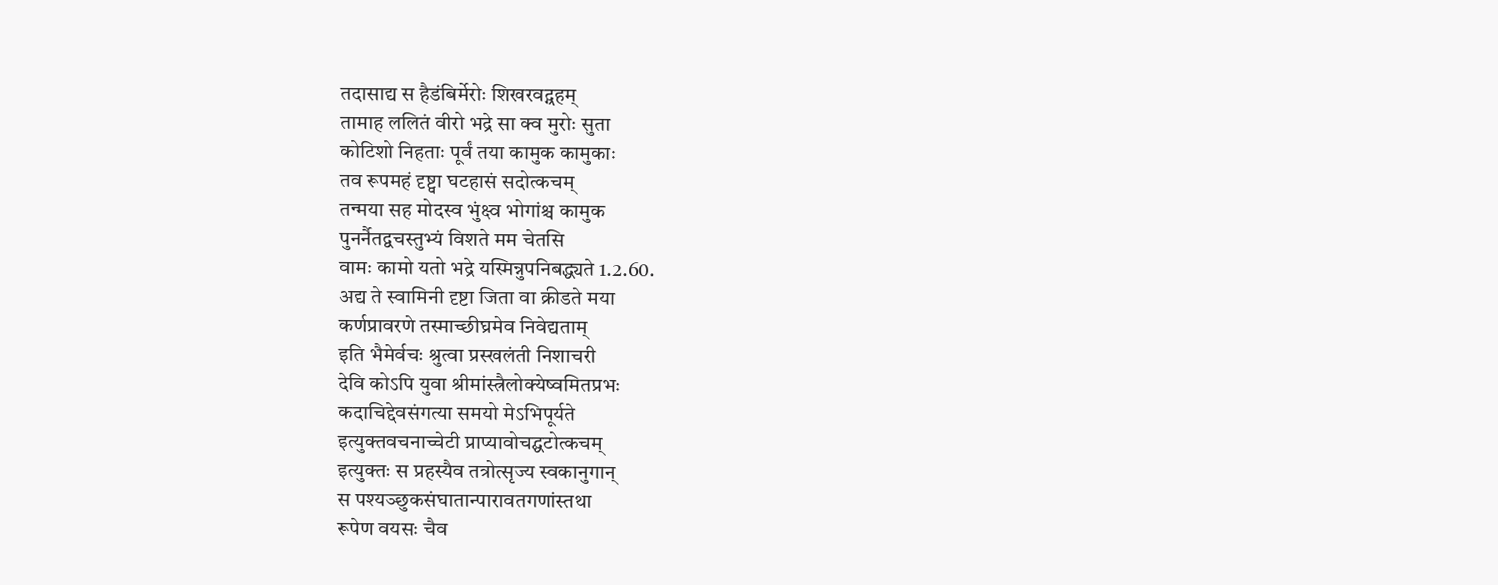तदासाद्य स हैडंबिर्मेरोः शिखरवद्ग्रहम्
तामाह ललितं वीरो भद्रे सा क्व मुरोः सुता
कोटिशो निहताः पूर्वं तया कामुक कामुकाः
तव रूपमहं दृष्ट्वा घटहासं सदोत्कचम्
तन्मया सह मोदस्व भुंक्ष्व भोगांश्च कामुक
पुनर्नैतद्वचस्तुभ्यं विशते मम चेतसि
वामः कामो यतो भद्रे यस्मिन्नुपनिबद्ध्यते 1.2.60.
अद्य ते स्वामिनी दृष्टा जिता वा क्रीडते मया
कर्णप्रावरणे तस्माच्छीघ्रमेव निवेद्यताम्
इति भैमेर्वचः श्रुत्वा प्रस्खलंती निशाचरी
देवि कोऽपि युवा श्रीमांस्त्रैलोक्येष्वमितप्रभः
कदाचिद्देवसंगत्या समयो मेऽभिपूर्यते
इत्युक्तवचनाच्चेटी प्राप्यावोचद्घटोत्कचम्
इत्युक्तः स प्रहस्यैव तत्रोत्सृज्य स्वकानुगान्
स पश्यञ्छुकसंघातान्पारावतगणांस्तथा
रूपेण वयसः चैव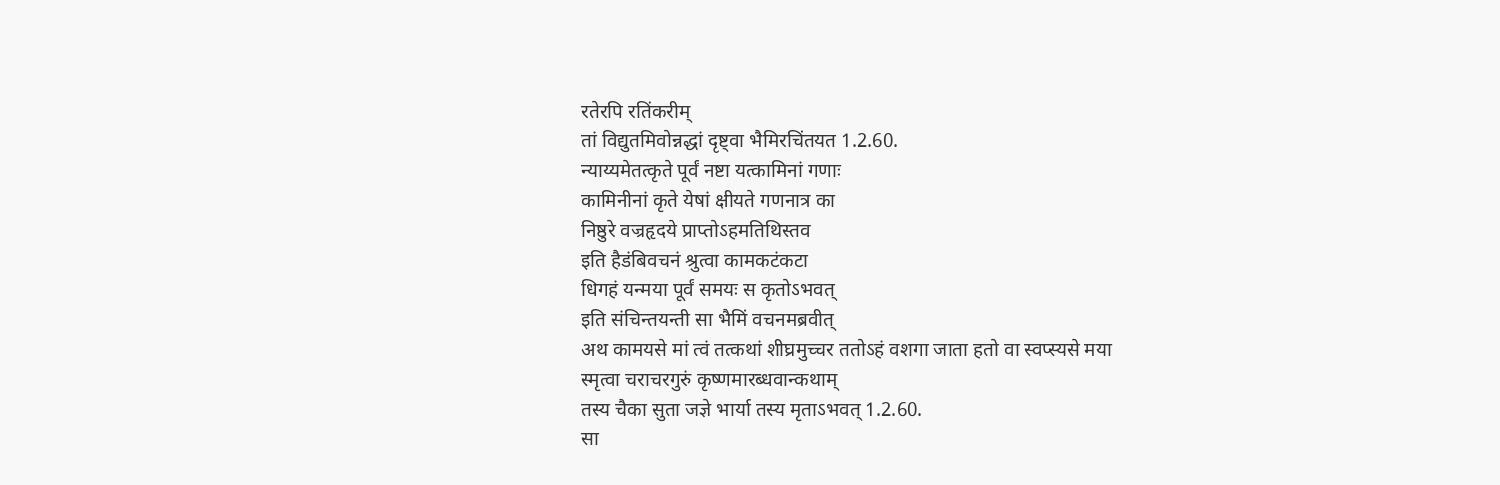रतेरपि रतिंकरीम्
तां विद्युतमिवोन्नद्धां दृष्ट्वा भैमिरचिंतयत 1.2.60.
न्याय्यमेतत्कृते पूर्वं नष्टा यत्कामिनां गणाः
कामिनीनां कृते येषां क्षीयते गणनात्र का
निष्ठुरे वज्रहृदये प्राप्तोऽहमतिथिस्तव
इति हैडंबिवचनं श्रुत्वा कामकटंकटा
धिगहं यन्मया पूर्वं समयः स कृतोऽभवत्
इति संचिन्तयन्ती सा भैमिं वचनमब्रवीत्
अथ कामयसे मां त्वं तत्कथां शीघ्रमुच्चर ततोऽहं वशगा जाता हतो वा स्वप्स्यसे मया
स्मृत्वा चराचरगुरुं कृष्णमारब्धवान्कथाम्
तस्य चैका सुता जज्ञे भार्या तस्य मृताऽभवत् 1.2.60.
सा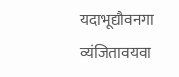यदाभूद्यौवनगा व्यंजितावयवा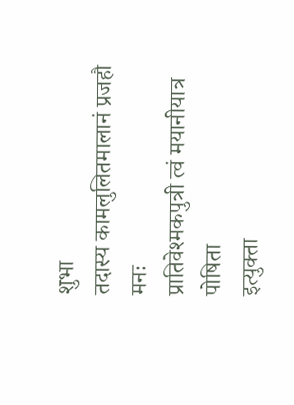शुभा
तदास्य कामलुलितमालानं प्रजहौ मनः
प्रातिवेश्मकपुत्री त्वं मयानीयात्र पोषिता
इत्युक्ता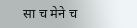सा च मेने च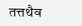तत्तथैव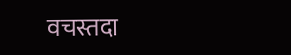वचस्तदा